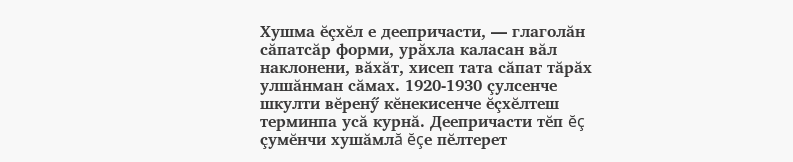Хушма ĕçхĕл е деепричасти, — глаголăн сăпатсăр форми, урăхла каласан вăл наклонени, вăхăт, хисеп тата сăпат тăрăх улшăнман сăмах. 1920-1930 çулсенче шкулти вĕренӳ кĕнекисенче ĕçхĕлтеш терминпа усă курнă. Деепричасти тĕп ĕç çумĕнчи хушăмлă ĕçе пĕлтерет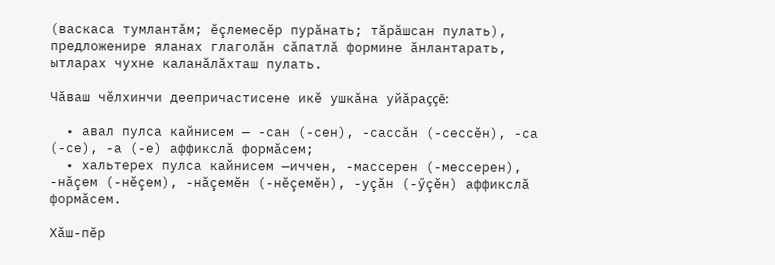(васкаса тумлантăм; ĕçлемесĕр пурăнать; тăрăшсан пулать), предложенире яланах глаголăн сăпатлă формине ăнлантарать, ытларах чухне каланăлăхташ пулать.

Чăваш чĕлхинчи деепричастисене икĕ ушкăна уйăраççĕ:

  • авал пулса кайнисем — -сан (-сен), -сассăн (-сессĕн), -са (-се), -а (-е) аффикслă формăсем;
  • хальтерех пулса кайнисем —иччен, -массерен (-мессерен), -нăçем (-нĕçем), -нăçемĕн (-нĕçемĕн), -уçăн (-ӳçĕн) аффикслă формăсем.

Хăш-пĕр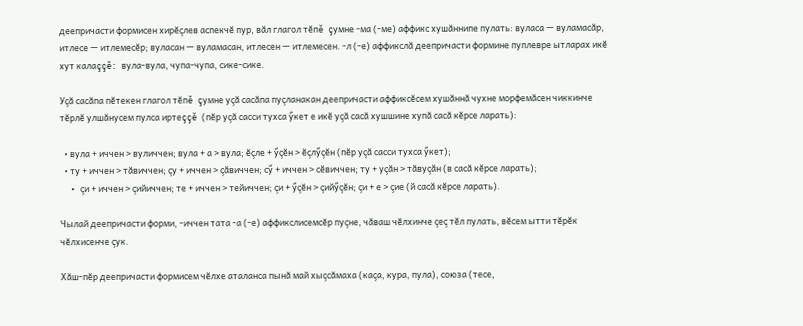деепричасти формисен хирĕçлев аспекчĕ пур, вăл глагол тĕпĕ çумне -ма (-ме) аффикс хушăннипе пулать: вуласа — вуламасăр, итлесе — итлемесĕр; вуласан — вуламасан, итлесен — итлемесен. -л (-е) аффикслă деепричасти формине пуплевре ытларах икĕ хут калаççĕ: вула-вула, чупа-чупа, сике-сике.

Уçă сасăпа пĕтекен глагол тĕпĕ çумне уçă сасăпа пуçланакан деепричасти аффиксĕсем хушăннă чухне морфемăсен чиккинче тĕрлĕ улшăнусем пулса иртеççĕ (пĕр уçă сасси тухса ӳкет е икĕ уçă сасă хушшине хупă сасă кĕрсе ларать):

  • вула + иччен > вуличчен; вула + а > вула; ĕçле + ӳçĕн > ĕçлӳçĕн (пĕр уçă сасси тухса ӳкет);
  • ту + иччен > тăвиччен; çу + иччен > çăвиччен; сӳ + иччен > сĕвиччен; ту + уçăн > тăвуçăн (в сасă кĕрсе ларать);
  • çи + иччен > çийиччен; те + иччен > тейиччен; çи + ӳçĕн > çийӳçĕн; çи + е > çие (й сасă кĕрсе ларать).

Чылай деепричасти форми, -иччен тата -а (-е) аффикслисемсĕр пуçне, чăваш чĕлхинче çеç тĕл пулать, вĕсем ытти тĕрĕк чĕлхисенче çук.

Хăш-пĕр деепричасти формисем чĕлхе аталанса пынă май хыçсăмаха (каçа, кура, пула), союза (тесе,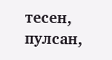тесен, пулсан,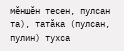мĕншĕн тесен, пулсан та), татăка (пулсан, пулин) тухса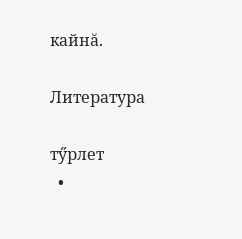кайнă.

Литература

тӳрлет
  •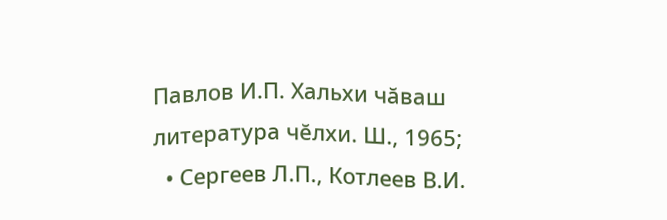Павлов И.П. Хальхи чăваш литература чĕлхи. Ш., 1965;
  • Сергеев Л.П., Котлеев В.И.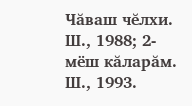Чăваш чĕлхи. Ш., 1988; 2-мёш кăларăм. Ш., 1993.